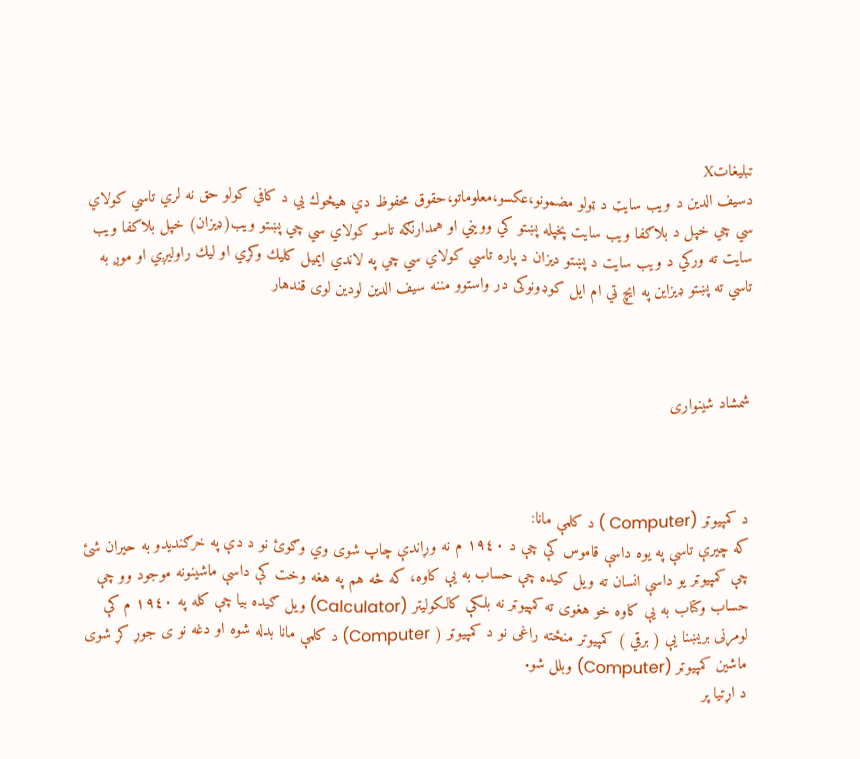تبليغاتX
دسيف الدين د ويب سايټ د ټولو مضمونو،عكسو،معلوماتو،حقوق محفوظ دي هيڅوك يي د كافي كولو حق نه لري تاسي كولاي سي چي خپل د بلاګفا ويب سايت پخپله پښتو كي وويني او همدارنګه تاسو كولاي سي چي پښتو ويب(ډيزان) خپل بلاكفا ويب سايت ته وركي د ويب سايت د پښتو ديزان د پاره تاسي كولاي سي چي په لاندي ايميل كليك وكړي او ليك راوليږي او موږ به تاسي ته پښتو ډيزاين په ايچ ټي ام ايل کوډونوکی در واستوو مننه سيف الدين لودين لوی قندهار



شمشاد شينواری



د کمپيوټر (Computer ) د کلمې مانا:
که چيرې تاسې په يوه داسې قاموس کې چې د ١٩٤٠ م نه وړاندې چاپ شوی وي وګوئ نو د دې په خرګنديدو به حيران شئ چې کمپيوټر يو داسې انسان ته ويل کيده چې حساب به يې کاوه، که څه هم په هغه وخت کې داسې ماشينونه موجود وو چې حساب وکتاب به يې کاوه خو هغوی ته کمپيوټر نه بلکې کالکوليتر (Calculator) ويل ګيده بيا چې کله په ١٩٤٠ م کې لومړنی بريښنا يې ( برقي ) کمپيوتر منځته راغی نو د کمپيوټر ( Computer) د کلمې مانا بدله شوه او دغه نو ی جوړ کړ شوی ماشين کمپيوټر (Computer) وبلل شو.
د اړتيا پر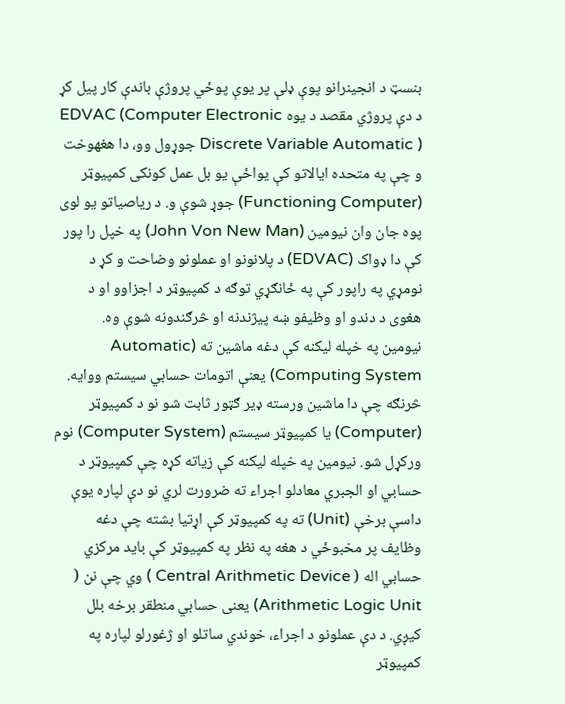بنسټ د انجينرانو پوې ډلې پر يوې پوځي پروژې باندې کار پيل کړ د دې پروژي مقصد د يوه EDVAC (Computer Electronic Discrete Variable Automatic ) جوړول وو، دا هغهوخت و چې په متحده ايالاتو کې يواځې يو بل عمل کونکی کمپيوټر (Functioning Computer) جوړ شوې و. د رياصياتو يو لوی پوه جان وان نيومين (John Von New Man) په خپل را پور کې دا ډواک (EDVAC) د پلانونو او عملونو وضاحت و کړ د نومړي په راپور کې په ځانګړي توګه د کمپيوټر د اجزاوو او د هغوی د دندو او وظيفو ښه پيژندنه او څرګندونه شوې وه.
نيومين په خپله ليکنه کې دغه ماشين ته (Automatic Computing System) يعنې اتومات حسابي سيستم ووايه. څرنګه چې دا ماشين ورسته ډير ګټور ثابت شو نو د کمپيوټر (Computer) يا کمپيوټر سيستم (Computer System) نوم ورکړل شو. نيومين په خپله ليکنه کې زياته کړه چې کمپيوټر د حسابي او الجبري معادلو اجراء ته ضرورت لري نو دې لپاره يوې داسې برخې (Unit) ته په کمپيوټر کې اړتيا بشته چې دغه وظايف پر مخبوځي د هغه په نظر په کمپيوټر کې بايد مرکزي حسابي اله ( Central Arithmetic Device ) وي چې نن ( Arithmetic Logic Unit) يعنی حسابي منطقر برخه بلل کيږي. د دې عملونو د اجراء، خوندي ساتلو او ژغورلو لپاره په کمپيوټر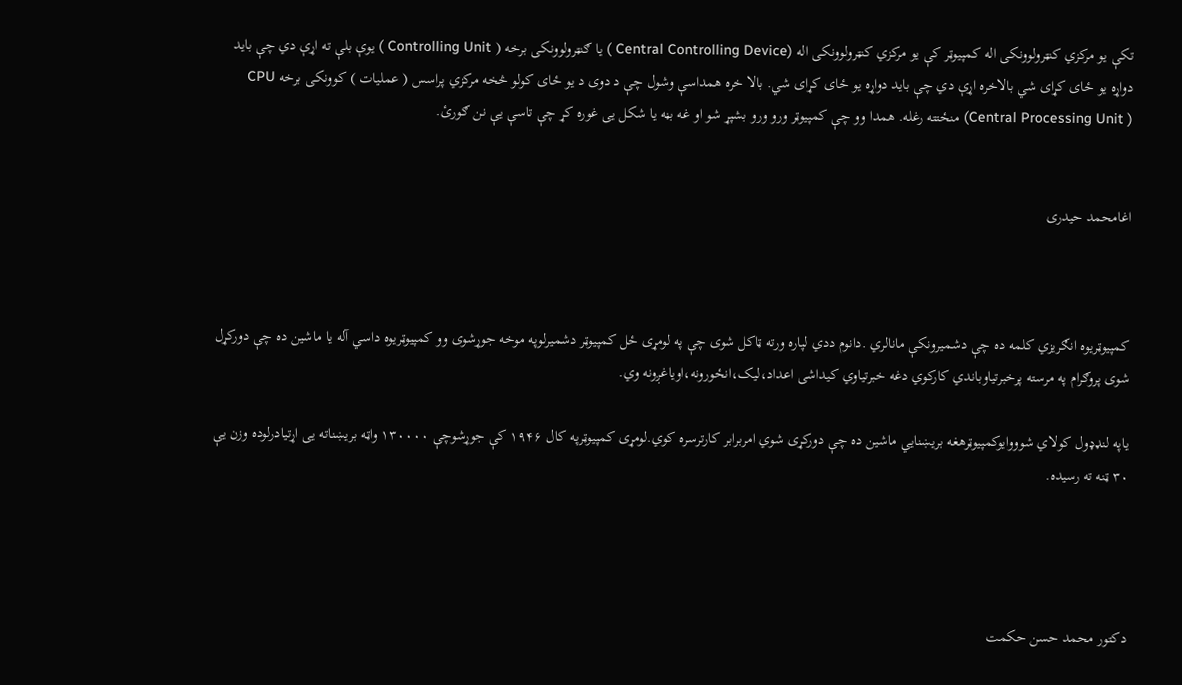تکې يو مرکزي کنټرولوونکی اله کمپيوټر کې يو مرکزي کنټرولوونکی اله (Central Controlling Device ) يا ګنټرولوونکی برخه ( Controlling Unit ) يوې بلې ته اړې دي چې بايد دواړه يو ځای کړای شي بالاخره اړې دي چې بايد دواړه يو ځای کړای شي. بالا خره همداسې وشول چې د دوی د يو ځای کولو څخه مرکزي پراسس ( عمليات ) کوونکی برخه CPU (Central Processing Unit ) منځتته رغله. همدا وو چې کمپيوټر ورو ورو بشپړ شو او غه بڼه يا شکل يی غوره کړ چې تاسې يې نن ګورئ.


اغامحمد حیدری



کمپیوټریوه انګریزي کلمه ده چې دشمیرونکې مانالري .دانوم ددي لپاره ورته ټاکل شوی چې په لومړی ځل کمپیوټر دشمیرلوپه موخه جوړشوی وو کمپیوټریوه داسي آله یا ماشین ده چې دورکړل شوی پروګرام په مرسته پرخبرتیاوباندي کارکوي دغه خبرتیاوي کیداشی اعداد،لیک،انځورونه،اویاغږونه وي.

ياپه لنډډول کولاي شوووایوکمپیوټرهغه بریښنایي ماشین ده چې دورکړی شوي امربرابر کارترسره کوي.لومړی کمپيوټرپه کال ۱۹۴۶ کې جوړشوچې ۱۳۰۰۰۰ واټه بریښناته یی اړتیادرلوده وزن یې ۳۰ ټنه ته رسیده.




دكتور محمد حسن حكمت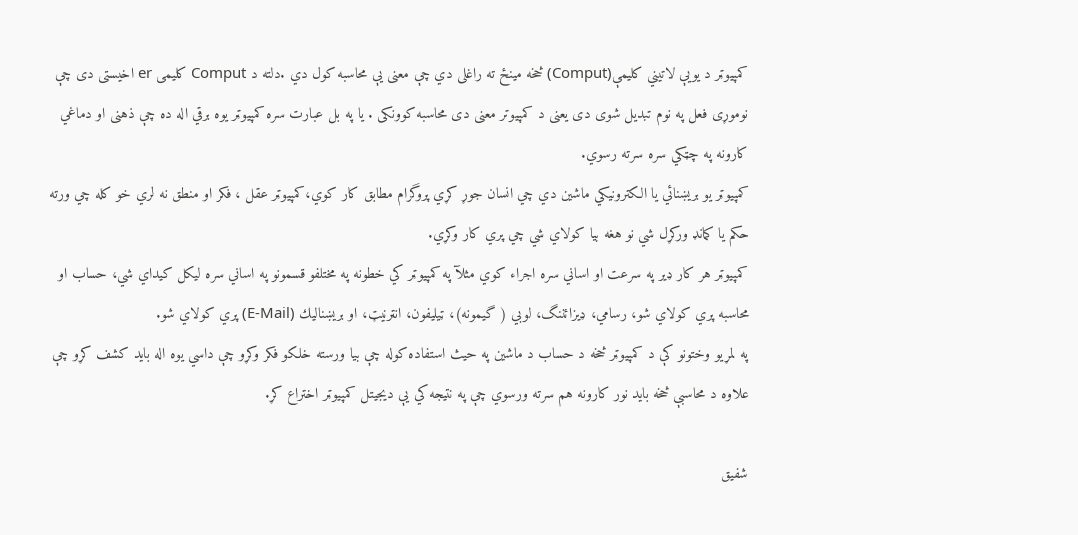كمپيوټر د يويې لاتيني كليمې(Comput) څخه مينځ ته راغلى دي چې معنى يې محاسبه كول دي .دلته د Comput كليمى er اخيستى دى چې نوموړى فعل په نوم تبديل شوى دى يعنى د كمپيوتر معنى دى محاسبه كوونكى . يا په بل عبارت سره كمپيوټر يوه برقي اله ده چې ذهنى او دماغي كارونه په چټكي سره سرته رسوي.
كمپيوټر يو بريښنائي يا الكترونيكي ماشين دي چي انسان جوړ كړي پروگرام مطابق كار كوي،كمپيوټر عقل ، فكر او منطق نه لري خو كله چي ورته حكم يا كمانډ وركړل شي نو هغه بيا كولاي شي چي پري كار وكړي.
كمپيوټر هر كار ډير په سرعت او اساني سره اجراء كوي مثلآ په كمپيوټر كي خطونه په مختلفو قسمونو په اساني سره ليكل كيداي شي، حساب او محاسبه پري كولاي شو، رسامي، ډيزائننگ، لوبي ( گيمونه)، ټيليفون، انټرنيټ، او بريښناليك (E-Mail) پري كولاي شو.
په لمړيو وختونو كې د كمپيوټر څخه د حساب د ماشين په حيث استفاده كوله چې بيا ورسته خلكو فكر وكړو چې داسي يوه اله بايد كشف كړو چې علاوه د محاسبې څخه بايد نور كارونه هم سرته ورسوي چې په نتيجه كي يې ديجيتل كمپيوټر اختراع كړ.

شفيق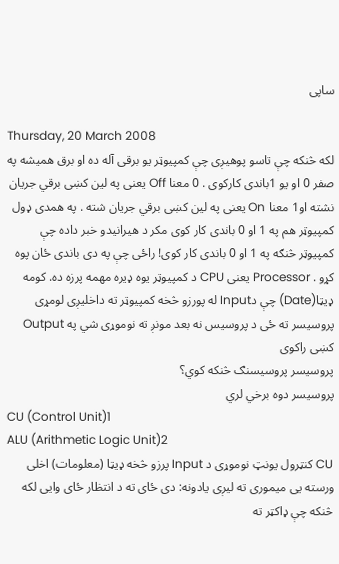ساپی

Thursday, 20 March 2008
لکه څنکه چې تاسو پوهیږی چې کمپیوټر یو برقی آله ده او برق همیشه په صفر 0 او یو 1باندی کارکوی . 0 معنا Off یعنی په لین کښی برقي جریان نشته او1 معنا On یعنی په لین کښی برقي جریان شته . په همدی ډول کمپیوټر هم په 1 او 0 باندی کار کوی مکر د هیرانیدو خبر داده چې کمپیوټر څنګه په 1 او 0 باندی کار کوی! راځی چې په دی باندی ځان پوه کړو . Processor یعنی CPU د کمپیوټر یوه ډیره مهمه پرزه ده. کومه ډیټا(Date) چې دInput له پورزو څخه کمپیوټر ته داخلیږی لومړی پروسیسر ته ځی د پروسیس نه بعد مونږ ته نوموړی شي په Output کښی راکوی
پروسیسر پروسیسنګ څنکه کوي؟
پروسیسر دوه برخي لري
CU (Control Unit)1
ALU (Arithmetic Logic Unit)2
CU کنټرول یونټ نوموړی د Input پرزو څخه ډیټا (معلومات) اخلی ورسته یی میموری ته لیږی یادونه: دی ځای ته د انتظار ځای وایی لکه څنکه چې ډاکټر ته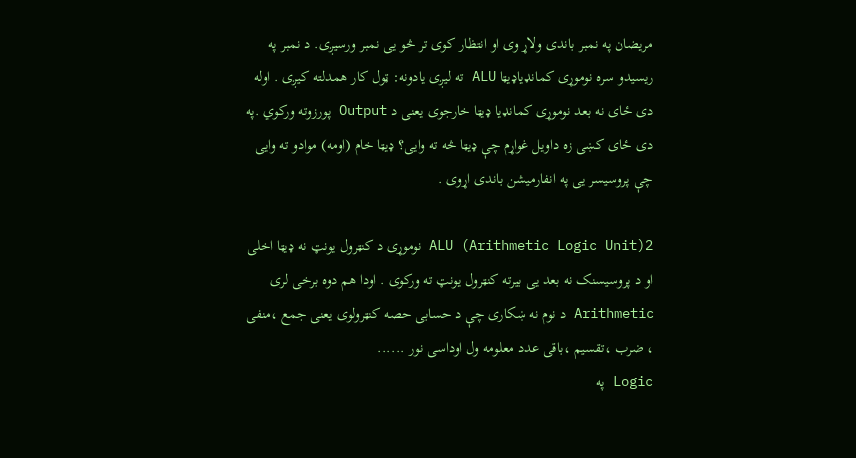مریضان په نمبر باندی ولاړ وی او انتظار کوی تر څو یی نمبر ورسیږی. د نمبر په ریسیدو سره نوموړی کمانډیاډیټا ALU ته لیږی یادونه: ټول کار همدلته کیږی . اوله دی ځای نه بعد نوموړی کمانډیا ډیټا خارجوی یعنی د Output پورزوته ورکوي .په دی ځای کښی زه داویل غواړم چې ډیټا څه ته وایی؟ ډیټا خام (اومه) موادو ته وایی چې پروسیسر یی په انفارمیشن باندی اړوی .

ALU (Arithmetic Logic Unit)2 نوموړی د کنټرول یونټ نه ډیټا اخلی او د پروسیسنک نه بعد یی بیرته کنټرول یونټ ته ورکوی . اودا هم دوه برخی لری
Arithmetic د نوم نه ښکاری چې د حسابی حصه کنټرولوی یعنی جمع ،منفی ، ضرب ،تقسیم ،باقی عدد معلومه ول اوداسی نور ......
Logic په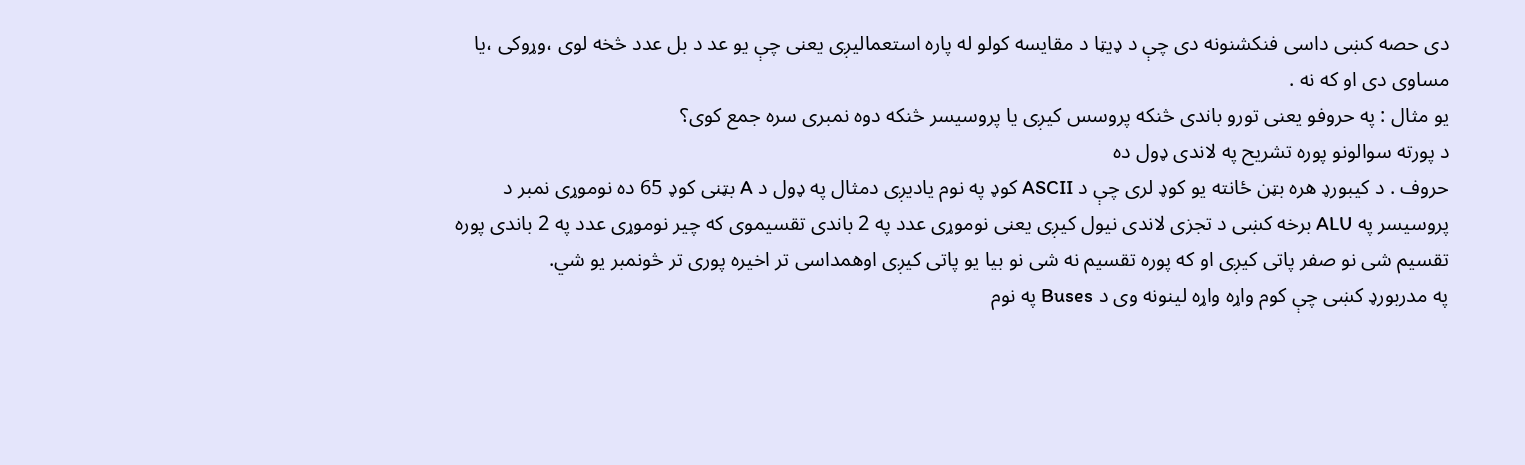دی حصه کښی داسی فنکشنونه دی چې د ډیټا د مقایسه کولو له پاره استعمالیږی یعنی چې یو عد د بل عدد څخه لوی ،وړوکی ،یا مساوی دی او که نه .
یو مثال : په حروفو یعنی تورو باندی څنکه پروسس کیږی یا پروسیسر څنکه دوه نمبری سره جمع کوی؟
د پورته سوالونو پوره تشریح په لاندی ډول ده
حروف . د کیبورډ هره بټن ځانته یو کوډ لری چې د ASCII کوډ په نوم یادیږی دمثال په ډول د A بټنی کوډ 65 ده نوموړی نمبر د پروسیسر په ALU برخه کښی د تجزی لاندی نیول کیږی یعنی نوموړی عدد په 2 باندی تقسیموی که چیر نوموړی عدد په 2 باندی پوره تقسیم شی نو صفر پاتی کیږی او که پوره تقسیم نه شی نو بیا یو پاتی کیږی اوهمداسی تر اخیره پوری تر څونمبر یو شي.
په مدربورډ کښی چې کوم واړه واړه لینونه وی د Buses په نوم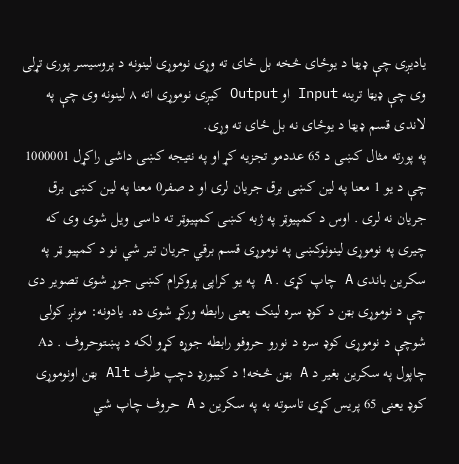یادیږی چې ډیټا د یوځای څخه بل ځای ته وړی نوموړی لینونه د پروسیسر پوری تړلی وی چې ډیټا ترینه Input او Output کیږی نوموړی اته ۸ لینونه وی چې په لاندی قسم ډیټا د یوځای نه بل ځای ته وړی.
په پورته مثال کښی د 65 عددمو تجزیه کړ او په نتیجه کښی داشی راکړل 1000001 چې د یو 1 معنا په لین کښی برق جریان لری او د صفر0 معنا په لین کښی برق جریان نه لری . اوس د کمپیوټر په ژبه کښی کمپیوټر ته داسی ویل شوی وی که چیری په نوموړی لینونوکښی په نوموړی قسم برقي جریان تیر شي نو د کمپیو ټر په سکرین باندی A چاپ کړی . A په یو کراپی پروکرام کښی جوړ شوی تصویر دی چې د نوموړی بټن د کوډ سره لینک یعنی رابطه ورکړ شوی ده. یادونه: مونږ کولی شوچې د نوموړی کوډ سره د نورو حروفو رابطه جوړه کړو لکه د پښتوحروف . دA چاپول په سکرین بغیر د A بټن څخه! د کیبورډ دچپ طرف Alt بټن اونوموړی کوډ یعنی 65 پریس کړی تاسوته به په سکرین د A حروف چاپ شي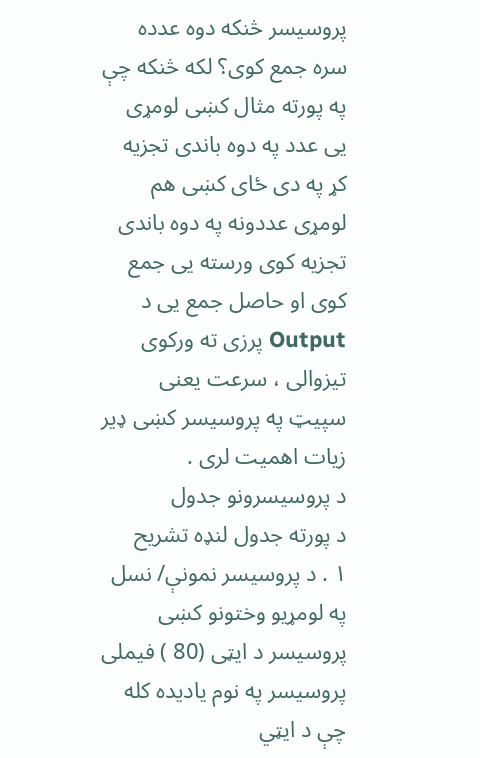پروسیسر څنکه دوه عدده سره جمع کوی؟ لکه څنکه چې په پورته مثال کښی لومړی یی عدد په دوه باندی تجزیه کړ په دی ځای کښی هم لومړی عددونه په دوه باندی تجزیه کوی ورسته یی جمع کوی او حاصل جمع یی د Output پرزی ته ورکوی  تیزوالی ، سرعت یعنی سپیټ په پروسیسر کښی ډیر زیات اهمیت لری .
د پروسیسرونو جدول
د پورته جدول لنډه تشریح
۱ . د پروسیسر نمونې/ نسل په لومړیو وختونو کښی پروسیسر د ایټی (80 ) فیملی پروسیسر په نوم یادیده کله چې د ایټي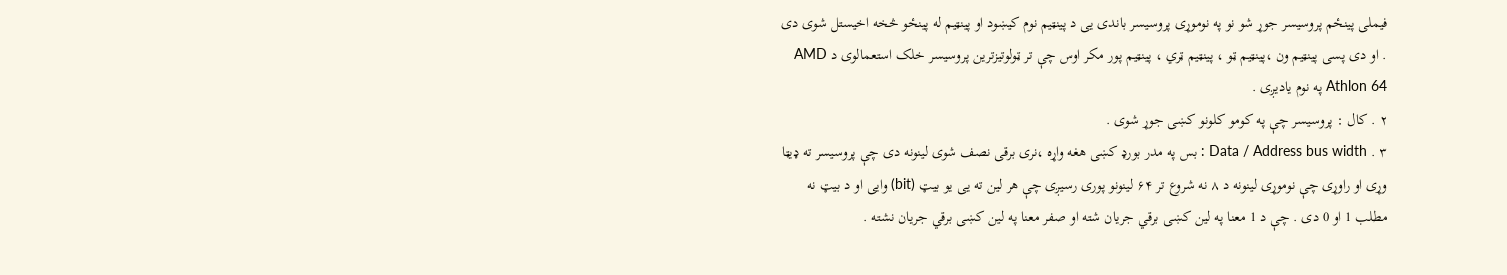فیملی پینځم پروسیسر جوړ شو نو په نوموړی پروسیسر باندی یی د پینټیم نوم کیښود او پینټیم له پینځو څخه اخیستل شوی دی . او دی پسی پینټیم ون ،پینټیم ټو ، پینټیم ټري ، پینټیم پور مکر اوس چې تر ټولوتیزترین پروسیسر خلک استعمالوی د AMD Athlon 64 په نوم یادیږی .
۲ . کال : پروسیسر چې په کومو کلونو کښی جوړ شوی .
۳ . Data / Address bus width : بس په مدر بورډ کښی هغه واړه ،نری برقی نصف شوی لینونه دی چې پروسیسر ته ډیټا وړی او راوړی چې نوموړی لینونه د ۸ نه شروع تر ۶۴ لینونو پوری رسیږی چې هر لین ته یی یو بیټ (bit) وایی او د بیټ نه مطلب 1 او 0 دی . چې د 1 معنا په لین کښی برقي جریان شته او صفر معنا په لین کښی برقي جریان نشته .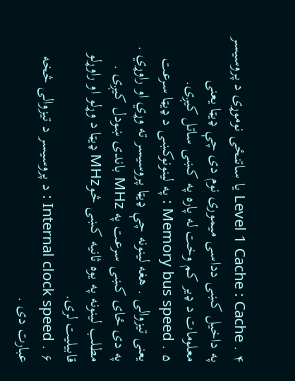۴ . Level 1 Cache : Cache یا ساتنځی نوموړی د پروسیسر په داخیل کښی دداسی میموری نوم دی چې ډیټا یعنی معلومات د ډیر کم وخت له پاره په کښی ساتل کیږی.
۵ . Memory bus speed : په لینونوکښی د ډیټا سرعت یعنی تیزوالی . هغه لینونه چې ډیټا پروسیسر ته وړي او راوړي . په دی ځای کښی سرعت په MHz باندی ښودل کیږی . مطلب لینونه په یوه ثانیه کښی څوMHz ډیټا د وړلو او راوړلو قابیلیت لری.
۶ . Internal clock speed : د پروسیسر د تیزوالی څخه عبارت دی .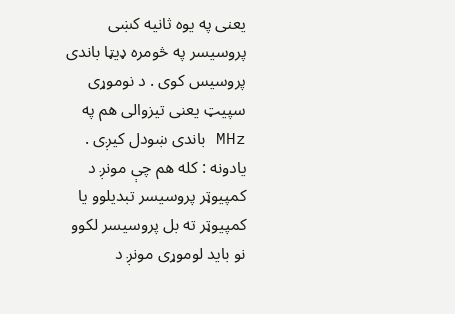یعنی په یوه ثانیه کښی پروسیسر په څومره ډیټا باندی پروسیس کوی . د نوموړی سپیټ یعنی تیزوالی هم په MHz باندی ښودل کیږی .
یادونه : کله هم چې مونږ د کمپیوټر پروسیسر تبدیلوو یا کمپیوټر ته بل پروسیسر لکوو نو باید لوموړی مونږ د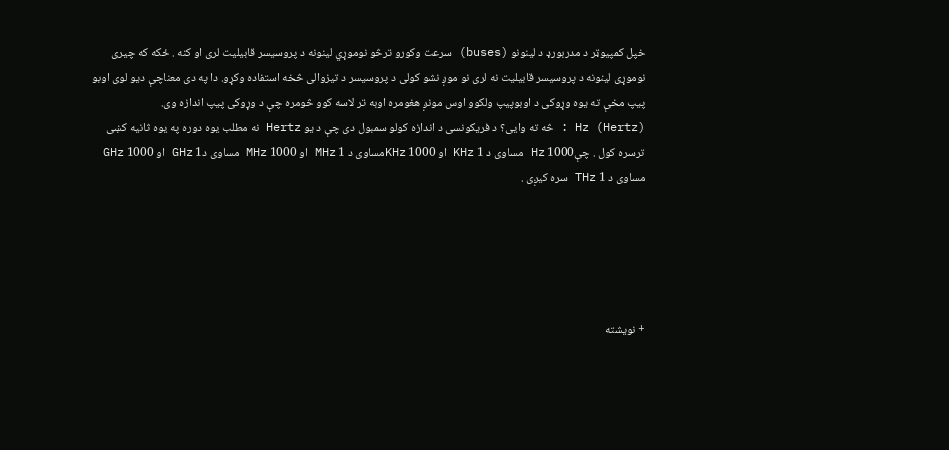خپل کمپیوټر د مدربورډ د لینونو (buses) سرعت وکورو ترڅو نوموړي لینونه د پروسیسر قابیلیت لری او کنه . ځکه که چیری نوموړی لینونه د پروسیسر قابیلیت نه لری نو موږ نشو کولی د پروسیسر د تیزوالی څخه استفاده وکړو. دا په دی معناچې دیو لوی اوبو پیپ مخې ته یوه وړوکی د اوبوپیپ ولکوو اوس مونږ هغومره اوبه تر لاسه کوو څومره چې د وړوکی پیپ اندازه وی.
Hz (Hertz) : څه ته وایی؟ د فریکونسی د اندازه کولو سمبول دی چې د یو Hertz نه مطلب یوه دوره په یوه ثانیه کښی ترسره کول . چې1000 Hz مساوی د 1 KHz او 1000 KHzمساوی د 1 MHz او 1000 MHz مساوی د1 GHz او 1000 GHz مساوی د 1 THz سره کیږی .





+ نويشته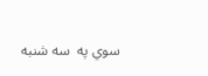سوي په  سه شنبه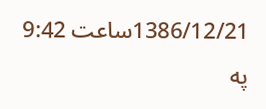1386/12/21ساعت 9:42  په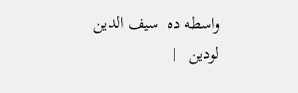واسطه ده  سیف الدین لودین   |